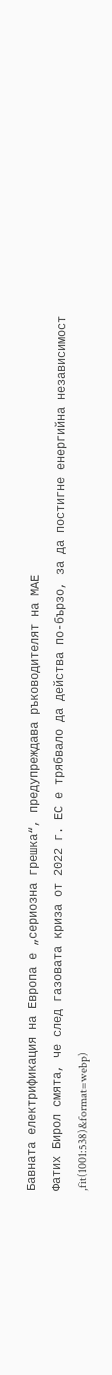Бавната електрификация на Европа е „сериозна грешка“, предупреждава ръководителят на МАЕ
Фатих Бирол смята, че след газовата криза от 2022 г. ЕС е трябвало да действа по-бързо, за да постигне енергийна независимост
,fit(1001:538)&format=webp)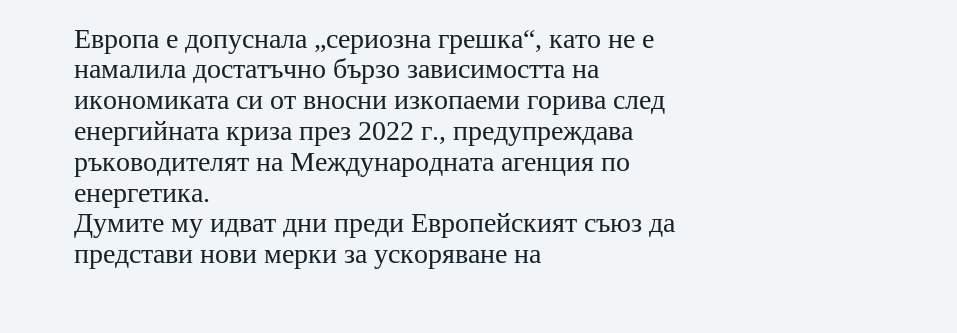Европа е допуснала „сериозна грешка“, като не е намалила достатъчно бързо зависимостта на икономиката си от вносни изкопаеми горива след енергийната криза през 2022 г., предупреждава ръководителят на Международната агенция по енергетика.
Думите му идват дни преди Европейският съюз да представи нови мерки за ускоряване на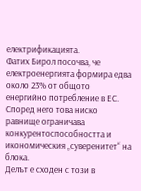електрификацията.
Фатих Бирол посочва, че електроенергията формира едва около 23% от общото енергийно потребление в ЕС. Според него това ниско равнище ограничава конкурентоспособността и икономическия „суверенитет“ на блока.
Делът е сходен с този в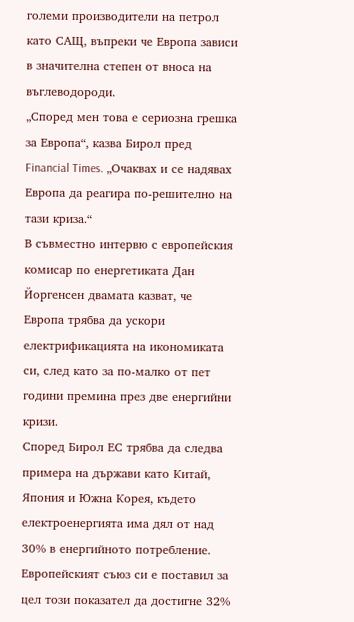големи производители на петрол като САЩ, въпреки че Европа зависи в значителна степен от вноса на въглеводороди.
„Според мен това е сериозна грешка за Европа“, казва Бирол пред Financial Times. „Очаквах и се надявах Европа да реагира по-решително на тази криза.“
В съвместно интервю с европейския комисар по енергетиката Дан Йоргенсен двамата казват, че Европа трябва да ускори електрификацията на икономиката си, след като за по-малко от пет години премина през две енергийни кризи.
Според Бирол ЕС трябва да следва примера на държави като Китай, Япония и Южна Корея, където електроенергията има дял от над 30% в енергийното потребление.
Европейският съюз си е поставил за цел този показател да достигне 32%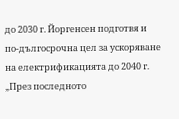до 2030 г. Йоргенсен подготвя и по-дългосрочна цел за ускоряване на електрификацията до 2040 г.
„През последното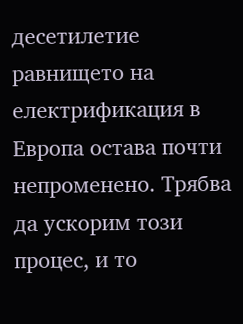десетилетие равнището на електрификация в Европа остава почти непроменено. Трябва да ускорим този процес, и то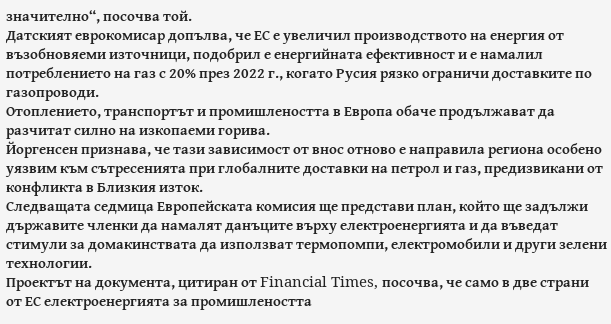значително“, посочва той.
Датският еврокомисар допълва, че ЕС е увеличил производството на енергия от възобновяеми източници, подобрил е енергийната ефективност и е намалил потреблението на газ с 20% през 2022 г., когато Русия рязко ограничи доставките по газопроводи.
Отоплението, транспортът и промишлеността в Европа обаче продължават да разчитат силно на изкопаеми горива.
Йоргенсен признава, че тази зависимост от внос отново е направила региона особено уязвим към сътресенията при глобалните доставки на петрол и газ, предизвикани от конфликта в Близкия изток.
Следващата седмица Европейската комисия ще представи план, който ще задължи държавите членки да намалят данъците върху електроенергията и да въведат стимули за домакинствата да използват термопомпи, електромобили и други зелени технологии.
Проектът на документа, цитиран от Financial Times, посочва, че само в две страни от ЕС електроенергията за промишлеността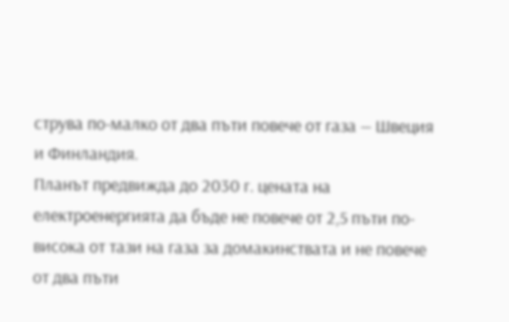струва по-малко от два пъти повече от газа — Швеция и Финландия.
Планът предвижда до 2030 г. цената на електроенергията да бъде не повече от 2,5 пъти по-висока от тази на газа за домакинствата и не повече от два пъти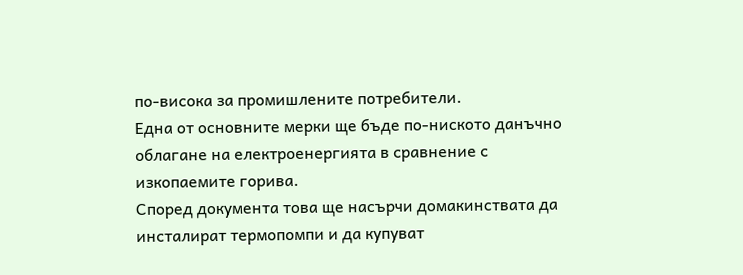по-висока за промишлените потребители.
Една от основните мерки ще бъде по-ниското данъчно облагане на електроенергията в сравнение с изкопаемите горива.
Според документа това ще насърчи домакинствата да инсталират термопомпи и да купуват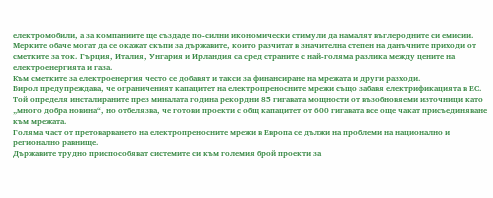електромобили, а за компаниите ще създаде по-силни икономически стимули да намалят въглеродните си емисии.
Мерките обаче могат да се окажат скъпи за държавите, които разчитат в значителна степен на данъчните приходи от сметките за ток. Гърция, Италия, Унгария и Ирландия са сред страните с най-голяма разлика между цените на електроенергията и газа.
Към сметките за електроенергия често се добавят и такси за финансиране на мрежата и други разходи.
Бирол предупреждава, че ограниченият капацитет на електропреносните мрежи също забавя електрификацията в ЕС.
Той определя инсталираните през миналата година рекордни 85 гигавата мощности от възобновяеми източници като „много добра новина“, но отбелязва, че готови проекти с общ капацитет от 600 гигавата все още чакат присъединяване към мрежата.
Голяма част от претоварването на електропреносните мрежи в Европа се дължи на проблеми на национално и регионално равнище.
Държавите трудно приспособяват системите си към големия брой проекти за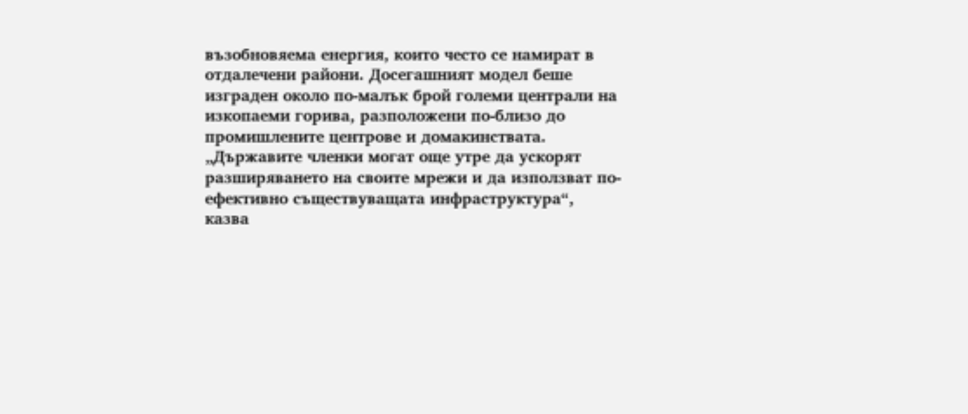възобновяема енергия, които често се намират в отдалечени райони. Досегашният модел беше изграден около по-малък брой големи централи на изкопаеми горива, разположени по-близо до промишлените центрове и домакинствата.
„Държавите членки могат още утре да ускорят разширяването на своите мрежи и да използват по-ефективно съществуващата инфраструктура“, казва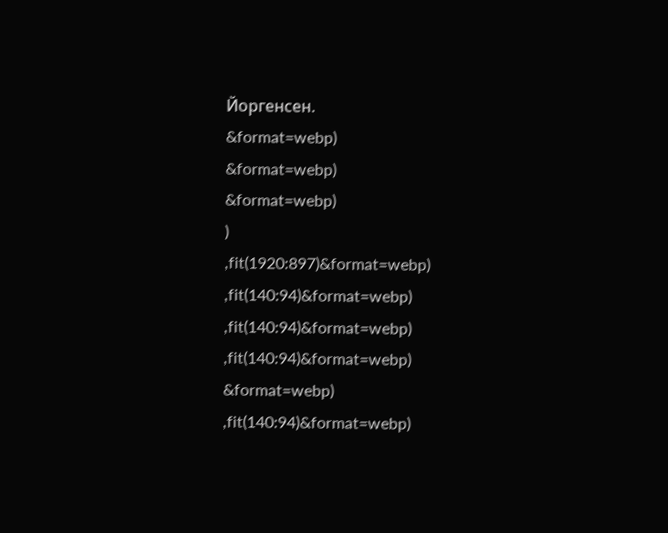Йоргенсен.
&format=webp)
&format=webp)
&format=webp)
)
,fit(1920:897)&format=webp)
,fit(140:94)&format=webp)
,fit(140:94)&format=webp)
,fit(140:94)&format=webp)
&format=webp)
,fit(140:94)&format=webp)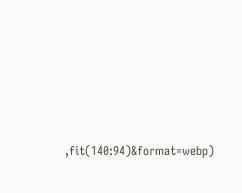,fit(140:94)&format=webp)